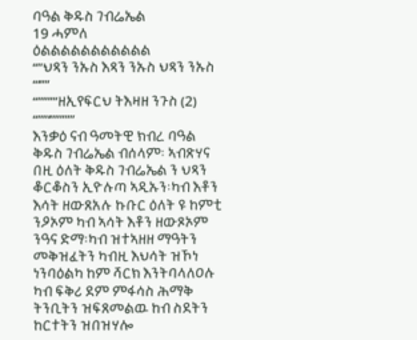ባዓል ቅዱስ ገብሬኤል
19 ሓምለ
ዕልልልልልልልልልልል
“”ህጻን ንኡስ እጻን ንኡስ ህጻን ንኡስ “‘””
“””””ዘኢየፍርህ ትእዛዘ ንጉስ (2) “””‘”””””
እንቃዕ ናብ ዓመትዊ ክብረ ባዓል ቅዱስ ገብሬኤል ብሰላም፡ ኣብጽሃና በዚ ዕለት ቅዱስ ገብሬኤል ን ህጻን ቆርቆስን ኢዮሉጣ ኣዲኡን፡ካብ እቶን እሳት ዘውጸአሉ ኩቡር ዕለት ዩ ከምቲ ንዖኦም ካብ ኣሳት እቶን ዘውጾኦም ንዓና ድማ፡ካብ ዝተኣዘዘ ማዓትን መቅዝፈትን ካብዚ እህሳት ዝኾነ ነንባዕልካ ከም ሻርክ እንትባላለዐሉ ካብ ፍቅሪ ደም ምፋሳስ ሕማቅ ትንቢትን ዝፍጸመልዉ ከብ ስደትን ከርተትን ዝበዝሃሎ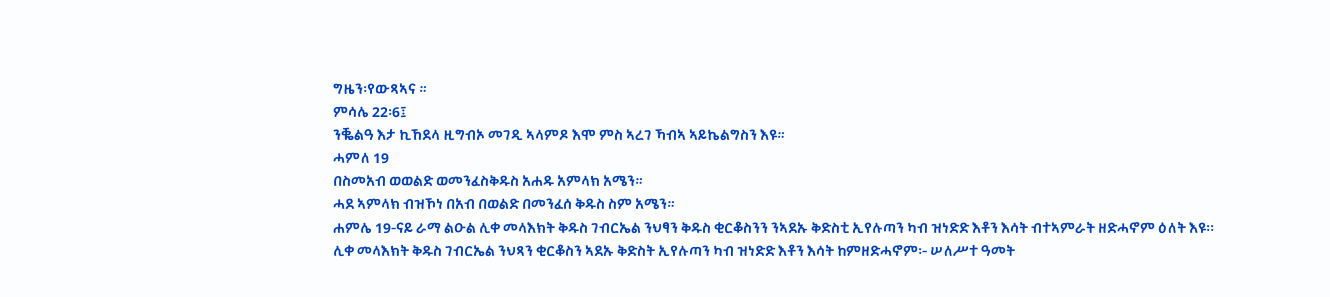ግዜን፡የውጻኣና ።
ምሳሌ 22፡6፤
ንቘልዓ እታ ኪኸደላ ዚግብኦ መገዲ ኣላምዶ እሞ ምስ ኣረገ ኻብኣ ኣይኬልግስን እዩ።
ሓምለ 19
በስመአብ ወወልድ ወመንፈስቅዱስ አሐዱ አምላክ አሜን።
ሓደ ኣምላክ ብዝኾነ በአብ በወልድ በመንፈሰ ቅዱስ ስም አሜን።
ሐምሌ 19-ናይ ራማ ልዑል ሊቀ መላእክት ቅዱስ ገብርኤል ንህፃን ቅዱስ ቂርቆስንን ንኣደኡ ቅድስቲ ኢየሉጣን ካብ ዝነድድ እቶን እሳት ብተኣምራት ዘድሓኖም ዕለት እዩ፡፡
ሊቀ መላእክት ቅዱስ ገብርኤል ንህጻን ቂርቆስን ኣደኡ ቅድስት ኢየሉጣን ካብ ዝነድድ እቶን እሳት ከምዘድሓኖም፡- ሠለሥተ ዓመት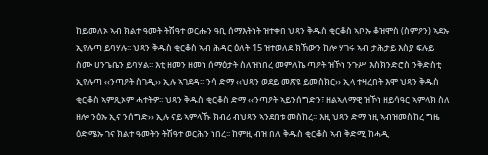ከይመለኦ ኣብ ክልተ ዓመት ትሽዓተ ወርሑን ዓቢ ሰማእትነት ዝተቀበ ህጻን ቅዱስ ቂርቆስ ኣቦኡ ቆዝሞስ (ስምዖን) ኣደኡ ኢየሉጣ ይባሃሉ፡፡ ህጻን ቅዱስ ቂርቆስ ኣብ ሕዳር ዕለት 15 ዝተወለደ ክኸውን ከሎ ሃገሩ ኣብ ታሕታይ እስያ ፍሉይ ስሙ ሀንጌቤን ይባሃል፡፡ እቲ ዘመን ዘመነ ሰማዕታት ስለዝነበረ መምለኬ ጣዖት ዝኾነ ንጉሥ እስክንድሮስ ንቅድስቲ ኢየሉጣ ‹‹ንጣዖት ስገዲ›› ኢሉ ኣገደዳ፡፡ ንሳ ድማ ‹‹ህጻን ወደይ መጽዩ ይመስክር›› ኢላ ተዛረበት እሞ ህጻን ቅዱስ ቂርቆስ ኣምጺኦም ሓተትዎ፡፡ ህጻን ቅዱስ ቂርቆስ ድማ ‹‹ንጣዖት ኣይንሰግድን፣ ዘልኣለማዊ ዝኾነ ዘይሳዓር ኣምላክ ስለ ዘሎ ንዕኡ ኢና ንሰግድ›› ኢሉ ናይ ኣምላኹ ክብሪ ብህጻን ኣንደበቱ መስከረ፡፡ እዚ ህጻን ድማ ነዚ ኣብዝመስከረ ግዜ ዕድሜኡ ገና ክልተ ዓመትን ትሽዓተ ወርሕን ነበረ፡፡ ከምዚ ብዝ በለ ቅዱስ ቂርቆስ ኣብ ቅድሚ ከሓዲ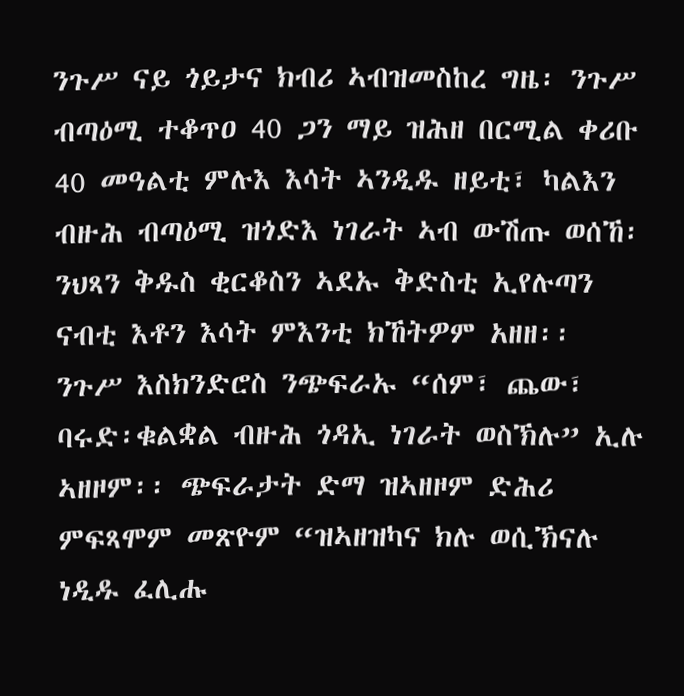ንጉሥ ናይ ጎይታና ክብሪ ኣብዝመስከረ ግዜ፡ ንጉሥ ብጣዕሚ ተቆጥዐ 40 ጋን ማይ ዝሕዘ በርሚል ቀሪቡ 40 መዓልቲ ምሉእ እሳት ኣንዲዱ ዘይቲ፣ ካልእን ብዙሕ ብጣዕሚ ዝጎድእ ነገራት ኣብ ውሽጡ ወሰኸ፡ ንህጻን ቅዱስ ቂርቆስን ኣደኡ ቅድስቲ ኢየሉጣን ናብቲ እቶን እሳት ምእንቲ ክኸትዎም አዘዘ፡፡
ንጉሥ እስክንድሮስ ንጭፍራኡ “ሰም፣ ጨው፣ ባሩድ፡ቁልቋል ብዙሕ ጎዳኢ ነገራት ወስኽሉ” ኢሉ ኣዘዞም፡፡ ጭፍራታት ድማ ዝኣዘዞም ድሕሪ ምፍጻሞም መጽዮም “ዝኣዘዝካና ክሉ ወሲኽናሉ ነዲዱ ፈሊሑ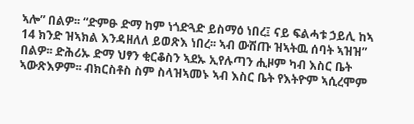ኣሎ” በልዎ፡፡ “ድምፁ ድማ ከም ነጎድጓድ ይስማዕ ነበረ፤ ናይ ፍልሓቱ ኃይሊ ከኣ 14 ክንድ ዝኣክል እንዳዘለለ ይወጽእ ነበረ፡፡ ኣብ ውሽጡ ዝኣትዉ ሰባት ኣዝዝ” በልዎ፡፡ ድሕሪኡ ድማ ህፃን ቂርቆስን ኣደኡ ኢየሉጣን ሒዞም ካብ እስር ቤት ኣውጽእዎም፡፡ ብክርስቶስ ስም ስላዝኣመኑ ኣብ እስር ቤት የእትዮም ኣሲረሞም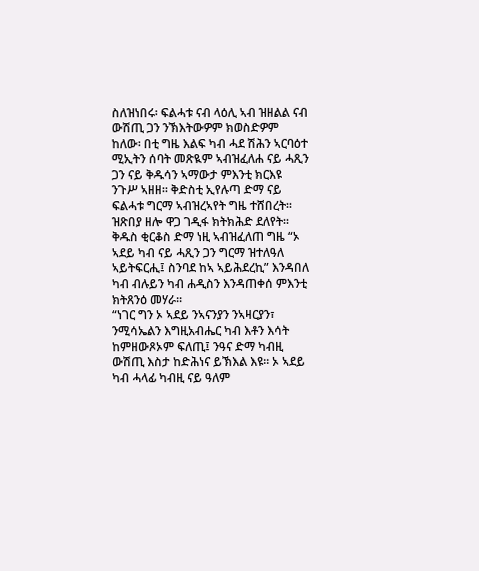ስለዝነበሩ፡ ፍልሓቱ ናብ ላዕሊ ኣብ ዝዘልል ናብ ውሽጢ ጋን ንኽእትውዎም ክወስድዎም ከለው፡ በቲ ግዜ እልፍ ካብ ሓደ ሽሕን ኣርባዕተ ሚኢትን ሰባት መጽዪም ኣብዝፈለሐ ናይ ሓጺን ጋን ናይ ቅዱሳን ኣማውታ ምእንቲ ክርእዩ ንጉሥ ኣዘዘ፡፡ ቅድስቲ ኢየሉጣ ድማ ናይ ፍልሓቱ ግርማ ኣብዝረኣየት ግዜ ተሸበረት፡፡ ዝጽበያ ዘሎ ዋጋ ገዲፋ ክትክሕድ ደለየት፡፡ ቅዱስ ቂርቆስ ድማ ነዚ ኣብዝፈለጠ ግዜ “ኦ ኣደይ ካብ ናይ ሓጺን ጋን ግርማ ዝተለዓለ ኣይትፍርሒ፤ ስንባደ ከኣ ኣይሕደረኪ” እንዳበለ ካብ ብሉይን ካብ ሐዲስን እንዳጠቀሰ ምእንቲ ክትጸንዕ መሃራ፡፡
“ነገር ግን ኦ ኣደይ ንኣናንያን ንኣዛርያን፣ ንሚሳኤልን እግዚአብሔር ካብ እቶን እሳት ከምዘውጾኦም ፍለጢ፤ ንዓና ድማ ካብዚ ውሽጢ እስታ ከድሕነና ይኽእል እዩ፡፡ ኦ ኣደይ ካብ ሓላፊ ካብዚ ናይ ዓለም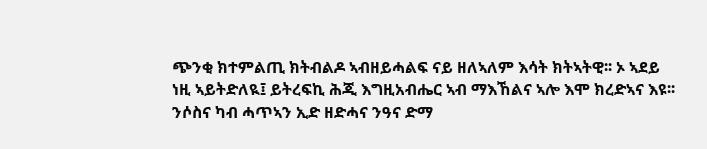ጭንቂ ክተምልጢ ክትብልዶ ኣብዘይሓልፍ ናይ ዘለኣለም እሳት ክትኣትዊ፡፡ ኦ ኣደይ ነዚ ኣይትድለዪ፤ ይትረፍኪ ሕጂ እግዚአብሔር ኣብ ማእኸልና ኣሎ እሞ ክረድኣና እዩ፡፡ ንሶስና ካብ ሓጥኣን ኢድ ዘድሓና ንዓና ድማ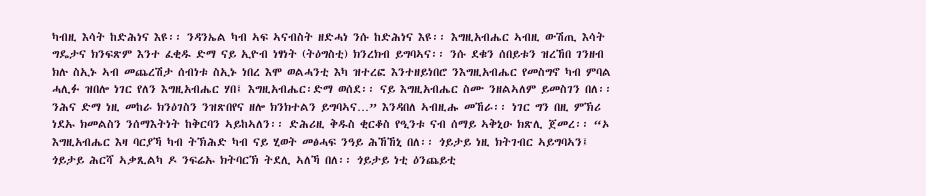ካብዚ እሳት ከድሕነና እዩ፡፡ ንዳንኤል ካብ ኣፍ ኣናብስት ዘድሓነ ንሱ ከድሕነና እዩ፡፡ እግዚአብሔር ኣብዚ ውሽጢ እሳት ግዴታና ክንፍጽም እንተ ፈቂዱ ድማ ናይ ኢዮብ ነፃነት (ትዕግስቲ) ክንረክብ ይግባኣና፡፡ ንሱ ደቁን ሰበይቱን ዝረኸበ ገንዘብ ክሉ ስኢኑ ኣብ መጨረሽታ ሰብነቱ ስኢኑ ነበረ እሞ ወልሓንቲ እካ ዝተረፎ እንተዘይነበሮ ንእግዚአብሔር የመስግኖ ካብ ምባል ሓሊፉ ዝበሎ ነገር የለን እግዚአብሔር ሃበ፤ እግዚአብሔር፡ድማ ወሰደ፡፡ ናይ እግዚአብሔር ስሙ ንዘልኣለም ይመስገን በለ፡፡ ንሕና ድማ ነዚ መከራ ክንዕገስን ንዝጽበየና ዘሎ ክንክተልን ይግባኣና…” እንዳበለ ኣብዚሑ መኸራ፡፡ ነገር ግን በዚ ምኽሪ ነደኡ ክመልስን ንሰማእትነት ከቅርባን ኣይከኣለን፡፡ ድሕሪዚ ቅዱስ ቂርቆስ የዒንቱ ናብ ሰማይ ኣቅኒዑ ክጽሊ ጀመረ፡፡ “ኦ እግዚአብሔር እዛ ባርያኻ ካብ ትኽሕድ ካብ ናይ ሂወት መፅሓፍ ንዓይ ሕኸኸኒ በለ፡፡ ጎይታይ ነዚ ክትገብር ኣይግባኣን፤ ጎይታይ ሕርሻ ኣቃጺልካ ዶ ንፍሬኡ ክትባርኽ ትደሊ ኣለኻ በለ፡፡ ጎይታይ ነቲ ዕንጨይቲ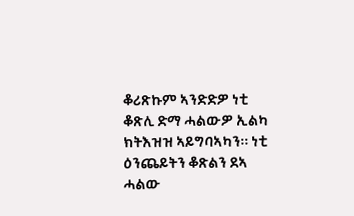ቆሪጽኩም ኣንድድዎ ነቲ ቆጽሊ ድማ ሓልውዎ ኢልካ ክትእዝዝ ኣይግባኣካን፡፡ ነቲ ዕንጨይትን ቆጽልን ደኣ ሓልው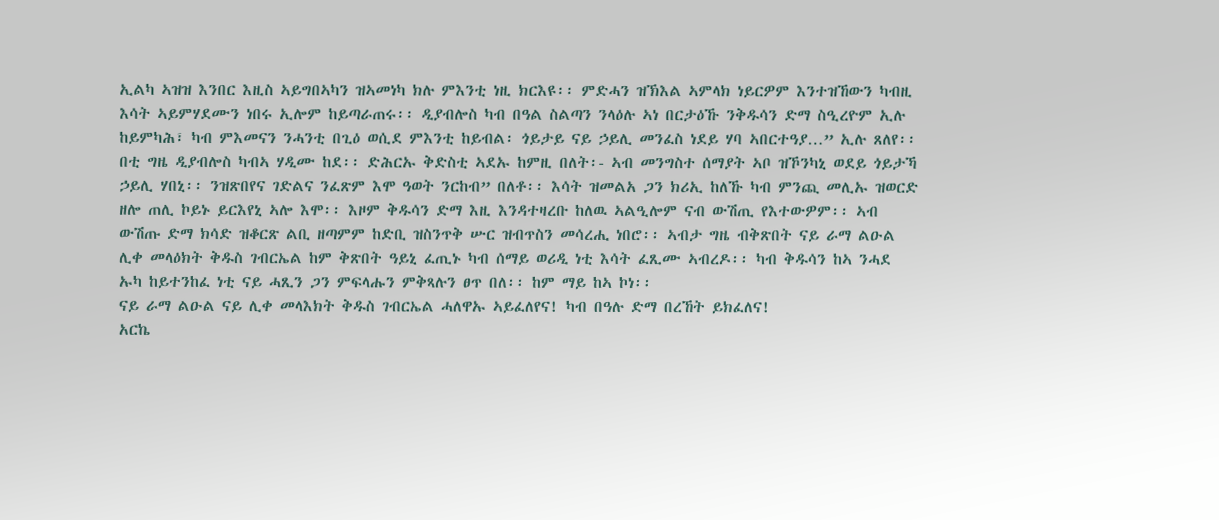ኢልካ ኣዝዝ እንበር እዚስ ኣይግበኣካን ዝኣመነካ ክሉ ምእንቲ ነዚ ክርእዩ፡፡ ምድሓን ዝኽእል ኣምላክ ነይርዎም እንተዝኸውን ካብዚ እሳት ኣይምሃደሙን ነበሩ ኢሎም ከይጣራጠሩ፡፡ ዲያብሎስ ካብ በዓል ስልጣን ንላዕሉ ኣነ በርታዕኹ ንቅዱሳን ድማ ስዒረዮም ኢሉ ከይምካሕ፣ ካብ ምእመናን ንሓንቲ በጊዕ ወሲደ ምእንቲ ከይብል፡ ጎይታይ ናይ ኃይሊ መንፈስ ነደይ ሃባ ኣበርተዓያ…” ኢሉ ጸለየ፡፡
በቲ ግዜ ዲያብሎስ ካብኣ ሃዲሙ ከደ፡፡ ድሕርኡ ቅድስቲ ኣደኡ ከምዚ በለት፡- ኣብ መንግስተ ሰማያት ኣቦ ዝኾንካኒ ወደይ ጎይታኻ ኃይሊ ሃበኒ፡፡ ንዝጽበየና ገድልና ንፈጽም እሞ ዓወት ንርከብ” በለቶ፡፡ እሳት ዝመልአ ጋን ክሪኢ ከለኹ ካብ ምንጪ መሊኡ ዝወርድ ዘሎ ጠሊ ኮይኑ ይርእየኒ ኣሎ እሞ፡፡ እዞም ቅዱሳን ድማ እዚ እንዳተዛረቡ ከለዉ ኣልዒሎም ናብ ውሽጢ የእተውዎም፡፡ ኣብ ውሽጡ ድማ ክሳድ ዝቆርጽ ልቢ ዘጣምም ከድቢ ዝስንጥቅ ሡር ዝብጥስን መሳረሒ ነበሮ፡፡ ኣብታ ግዜ ብቅጽበት ናይ ራማ ልዑል ሊቀ መላዕክት ቅዱስ ገብርኤል ከም ቅጽበት ዓይኒ ፈጢኑ ካብ ሰማይ ወሪዲ ነቲ እሳት ፈጺሙ ኣብረዶ፡፡ ካብ ቅዱሳን ከኣ ንሓደ ኡካ ከይተንከፈ ነቲ ናይ ሓጺን ጋን ምፍላሑን ምቅጻሉን ፀጥ በለ፡፡ ከም ማይ ከኣ ኮነ፡፡
ናይ ራማ ልዑል ናይ ሊቀ መላእክት ቅዱስ ገብርኤል ሓለዋኡ ኣይፈለየና! ካብ በዓሉ ድማ በረኸት ይክፈለና!
አርኬ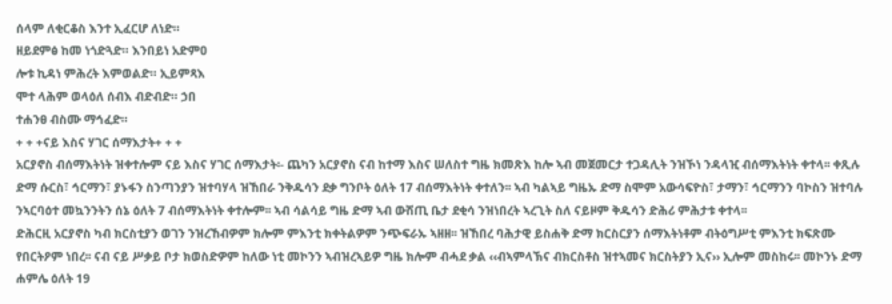ሰላም ለቂርቆስ እንተ ኢፈርሆ ለነድ።
ዘይደምፅ ከመ ነጎድጓድ። እንበይነ አድምዐ
ሎቱ ኪዳነ ምሕረት እምወልድ። ኢይምጻእ
ሞተ ላሕም ወላዕለ ሰብእ ብድብድ። ኃበ
ተሐንፀ ብስሙ ማኅፈድ።
+ + +ናይ እስና ሃገር ሰማእታት+ + +
አርያኖስ ብሰማእትነት ዝቀተሎም ናይ እስና ሃገር ሰማእታት፡- ጨካን አርያኖስ ናብ ከተማ እስና ሠለስተ ግዜ ክመጽእ ከሎ ኣብ መጀመርታ ተጋዳሊት ንዝኾነ ንዳላዢ ብሰማእትነት ቀተላ፡፡ ቀጺሉ ድማ ሱርስ፣ ኅርማን፣ ያኑፋን ስንጣንያን ዝተባሃላ ዝኸበራ ንቅዱሳን ደቃ ግንቦት ዕለት 17 ብሰማእትነት ቀተለን፡፡ ኣብ ካልኣይ ግዜኡ ድማ ስሞም አውሳፍዮስ፣ ታማን፣ ኅርማንን ባኮስን ዝተባሉ ንኣርባዕተ መኳንንትን ሰኔ ዕለት 7 ብሰማእትነት ቀተሎም፡፡ ኣብ ሳልሳይ ግዜ ድማ ኣብ ውሽጢ ቤታ ደቂሳ ንዝነበረት ኣረጊት ስለ ናይዞም ቅዱሳን ድሕሪ ምሕታቱ ቀተላ፡፡
ድሕርዚ አርያኖስ ካብ ክርስቲያን ወገን ንዝረኸብዎም ክሎም ምእንቲ ክቀትልዎም ንጭፍራኡ ኣዘዘ፡፡ ዝኸበረ ባሕታዊ ይስሐቅ ድማ ክርስርያን ሰማእትነቶም ብትዕግሥቲ ምእንቲ ክፍጽሙ የበርትዖም ነበረ፡፡ ናብ ናይ ሥቃይ ቦታ ክወስድዎም ከለው ነቲ መኮንን ኣብዝረኣይዎ ግዜ ክሎም ብሓደ ቃል ‹‹ብኣምላኽና ብክርስቶስ ዝተኣመና ክርስትያን ኢና›› ኢሎም መስከሩ፡፡ መኮንኑ ድማ ሐምሌ ዕለት 19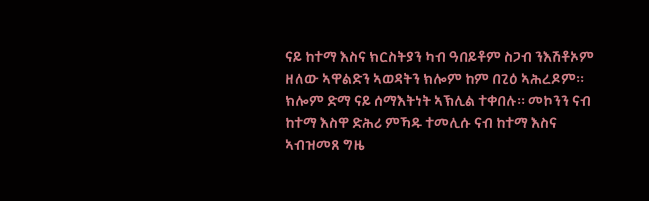ናይ ከተማ እስና ክርስትያን ካብ ዓበይቶም ስጋብ ንእሽቶኦም ዘለው ኣዋልድን ኣወዳትን ክሎም ከም በጊዕ ኣሕረዶም፡፡ ክሎም ድማ ናይ ሰማእትነት ኣኽሊል ተቀበሉ፡፡ መኮንን ናብ ከተማ እስዋ ድሕሪ ምኻዱ ተመሊሱ ናብ ከተማ እስና ኣብዝመጸ ግዜ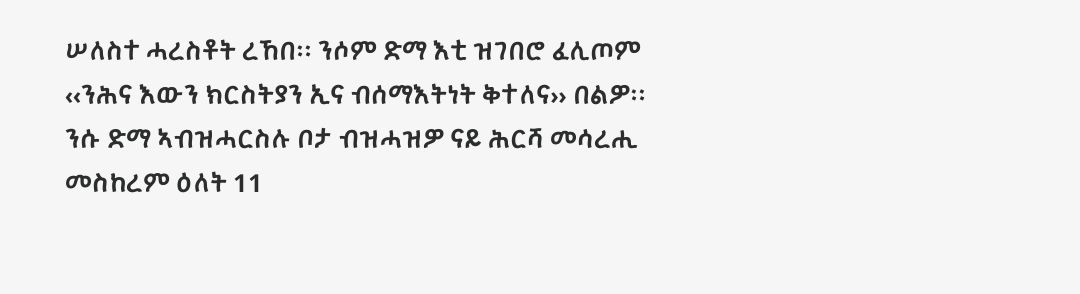ሠለስተ ሓረስቶት ረኸበ፡፡ ንሶም ድማ እቲ ዝገበሮ ፈሊጦም ‹‹ንሕና እውን ክርስትያን ኢና ብሰማእትነት ቅተለና›› በልዎ፡፡ ንሱ ድማ ኣብዝሓርስሉ ቦታ ብዝሓዝዎ ናይ ሕርሻ መሳረሒ መስከረም ዕለት 11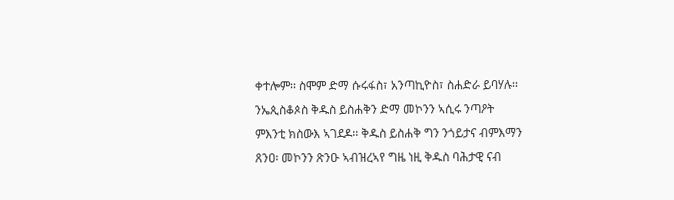ቀተሎም፡፡ ስሞም ድማ ሱሩፋስ፣ አንጣኪዮስ፣ ስሐድራ ይባሃሉ፡፡ ንኤጲስቆጶስ ቅዱስ ይስሐቅን ድማ መኮንን ኣሲሩ ንጣዖት ምእንቲ ክስውእ ኣገደዶ፡፡ ቅዱስ ይስሐቅ ግን ንጎይታና ብምእማን ጸንዐ፡ መኮንን ጽንዑ ኣብዝረኣየ ግዜ ነዚ ቅዱስ ባሕታዊ ናብ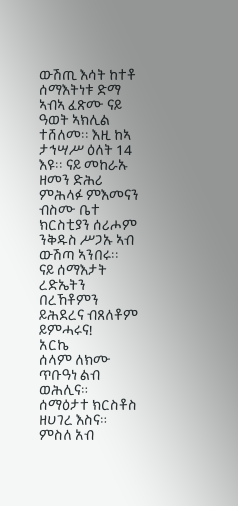ውሽጢ እሳት ከተቶ ሰማእትነቱ ድማ ኣብኣ ፈጽሙ ናይ ዓወት ኣክሊል ተሸለመ፡፡ እዚ ከኣ ታኅሣሥ ዕለት 14 እዩ፡፡ ናይ መከራኡ ዘመን ድሕሪ ምሕላፉ ምእመናን ብስሙ ቤተ ክርስቲያን ሰሪሖም ንቅዱስ ሥጋኡ ኣብ ውሽጣ ኣንበሩ፡፡
ናይ ሰማእታት ረድኤትን በረኸቶምን ይሕደረና ብጸለቶም ይምሓሩና!
አርኬ
ሰላም ለክሙ ጥቡዓነ ልብ ወሕሊና።
ሰማዕታተ ክርስቶስ ዘሀገረ እስና። ምስለ አብ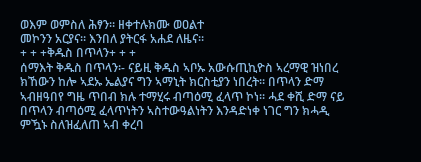ወእም ወምስለ ሕፃን። ዘቀተሉክሙ ወዐልተ
መኮንን አርያና። እንበለ ያትርፋ አሐደ ለዜና።
+ + +ቅዱስ በጥላን+ + +
ሰማእት ቅዱስ በጥላን፡- ናይዚ ቅዱስ ኣቦኡ አውሱጢኪዮስ ኣረማዊ ዝነበረ ክኸውን ከሎ ኣደኡ ኤልያና ግን ኣማኒት ክርስቲያን ነበረት፡፡ በጥላን ድማ ኣብዘዓበየ ግዜ ጥበብ ክሉ ተማሂሩ ብጣዕሚ ፈላጥ ኮነ፡፡ ሓደ ቀሺ ድማ ናይ በጥላን ብጣዕሚ ፈላጥነትን ኣስተውዓልነትን እንዳድነቀ ነገር ግን ክሓዲ ምዃኑ ስለዝፈለጠ ኣብ ቀረባ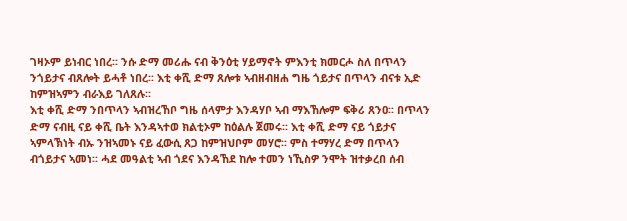ገዛኦም ይነብር ነበረ፡፡ ንሱ ድማ መሪሑ ናብ ቅንዕቲ ሃይማኖት ምእንቲ ክመርሖ ስለ በጥላን ንጎይታና ብጸሎት ይሓቶ ነበረ፡፡ እቲ ቀሺ ድማ ጸሎቱ ኣብዘብዘሐ ግዜ ጎይታና በጥላን ብናቱ ኢድ ከምዝኣምን ብራእይ ገለጸሉ፡፡
እቲ ቀሺ ድማ ንበጥላን ኣብዝረኸቦ ግዜ ሰላምታ እንዳሃቦ ኣብ ማእኸሎም ፍቅሪ ጸንዐ፡፡ በጥላን ድማ ናብዚ ናይ ቀሺ ቤት እንዳኣተወ ክልቲኦም ከዕልሉ ጀመሩ፡፡ እቲ ቀሺ ድማ ናይ ጎይታና ኣምላኽነት ብኡ ንዝኣመኑ ናይ ፈውሲ ጸጋ ከምዝህቦም መሃሮ፡፡ ምስ ተማሃረ ድማ በጥላን ብጎይታና ኣመነ፡፡ ሓደ መዓልቲ ኣብ ጎደና እንዳኸደ ከሎ ተመን ነኺስዎ ንሞት ዝተቃረበ ሰብ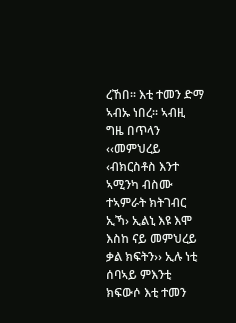ረኸበ፡፡ እቲ ተመን ድማ ኣብኡ ነበረ፡፡ ኣብዚ ግዜ በጥላን ‹‹መምህረይ ‹ብክርስቶስ እንተ ኣሚንካ ብስሙ ተኣምራት ክትገብር ኢኻ› ኢልኒ እዩ እሞ እስከ ናይ መምህረይ ቃል ክፍትን›› ኢሉ ነቲ ሰባኣይ ምእንቲ ክፍውሶ እቲ ተመን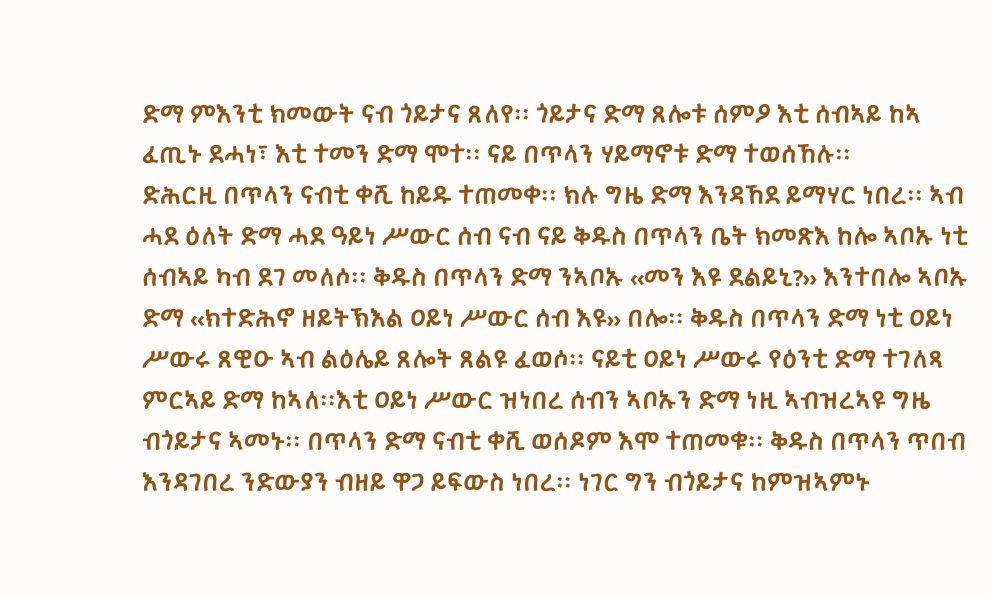ድማ ምእንቲ ክመውት ናብ ጎይታና ጸለየ፡፡ ጎይታና ድማ ጸሎቱ ሰምዖ እቲ ሰብኣይ ከኣ ፈጢኑ ደሓነ፣ እቲ ተመን ድማ ሞተ፡፡ ናይ በጥላን ሃይማኖቱ ድማ ተወሰኸሉ፡፡
ድሕርዚ በጥላን ናብቲ ቀሺ ከይዱ ተጠመቀ፡፡ ክሉ ግዜ ድማ እንዳኸደ ይማሃር ነበረ፡፡ ኣብ ሓደ ዕለት ድማ ሓደ ዓይነ ሥውር ሰብ ናብ ናይ ቅዱስ በጥላን ቤት ክመጽእ ከሎ ኣቦኡ ነቲ ሰብኣይ ካብ ደገ መለሶ፡፡ ቅዱስ በጥላን ድማ ንኣቦኡ ‹‹መን እዩ ደልይኒ?›› እንተበሎ ኣቦኡ ድማ ‹‹ክተድሕኖ ዘይትኽእል ዐይነ ሥውር ሰብ እዩ›› በሎ፡፡ ቅዱስ በጥላን ድማ ነቲ ዐይነ ሥውሩ ጸዊዑ ኣብ ልዕሌይ ጸሎት ጸልዩ ፈወሶ፡፡ ናይቲ ዐይነ ሥውሩ የዕንቲ ድማ ተገለጻ ምርኣይ ድማ ከኣለ፡፡እቲ ዐይነ ሥውር ዝነበረ ሰብን ኣቦኡን ድማ ነዚ ኣብዝረኣዩ ግዜ ብጎይታና ኣመኑ፡፡ በጥላን ድማ ናብቲ ቀሺ ወሰዶም እሞ ተጠመቁ፡፡ ቅዱስ በጥላን ጥበብ እንዳገበረ ንድውያን ብዘይ ዋጋ ይፍውስ ነበረ፡፡ ነገር ግን ብጎይታና ከምዝኣምኑ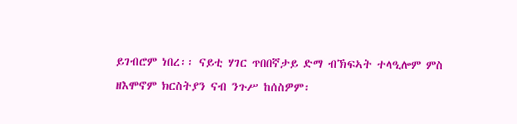ይገብሮም ነበረ፡፡ ናይቲ ሃገር ጥበበኛታይ ድማ ብኽፍኣት ተላዒሎም ምስ ዘእሞኖም ክርስትያን ናብ ንጉሥ ከሰስዎም፡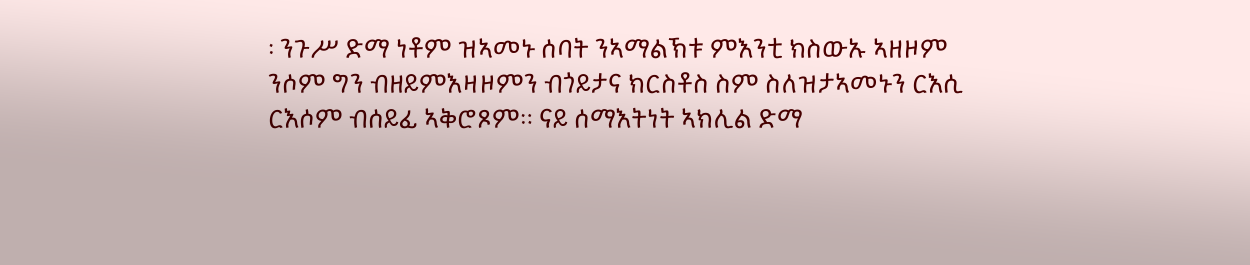፡ ንጉሥ ድማ ነቶም ዝኣመኑ ሰባት ንኣማልኽቱ ምእንቲ ክስውኡ ኣዘዞም ንሶም ግን ብዘይምእዛዞምን ብጎይታና ክርስቶስ ስም ስለዝታኣመኑን ርእሲ ርእሶም ብሰይፊ ኣቅሮጾም። ናይ ሰማእትነት ኣክሊል ድማ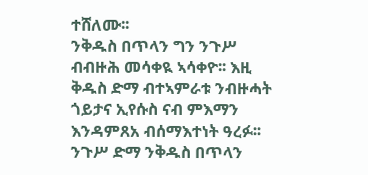ተሸለሙ፡፡
ንቅዱስ በጥላን ግን ንጉሥ ብብዙሕ መሳቀዪ ኣሳቀዮ፡፡ እዚ ቅዱስ ድማ ብተኣምራቱ ንብዙሓት ጎይታና ኢየሱስ ናብ ምእማን እንዳምጸአ ብሰማእተነት ዓረፉ፡፡ ንጉሥ ድማ ንቅዱስ በጥላን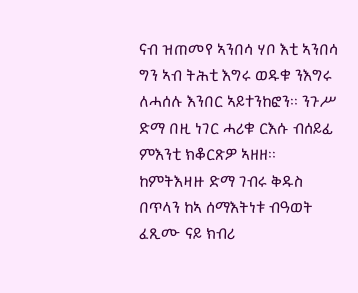ናብ ዝጠመየ ኣንበሳ ሃቦ እቲ ኣንበሳ ግን ኣብ ትሕቲ እግሩ ወዱቁ ንእግሩ ለሓሰሉ እንበር ኣይተንከፎን፡፡ ንጉሥ ድማ በዚ ነገር ሓሪቁ ርእሱ ብሰይፊ ምእንቲ ክቆርጽዎ ኣዘዘ፡፡ ከምትእዛዙ ድማ ገብሩ ቅዱስ በጥላን ከኣ ሰማእትነቱ ብዓወት ፈጺሙ ናይ ክብሪ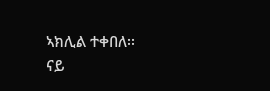ኣክሊል ተቀበለ፡፡
ናይ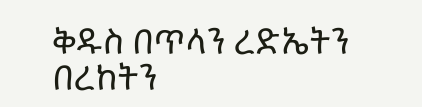ቅዱስ በጥላን ረድኤትን በረከትን